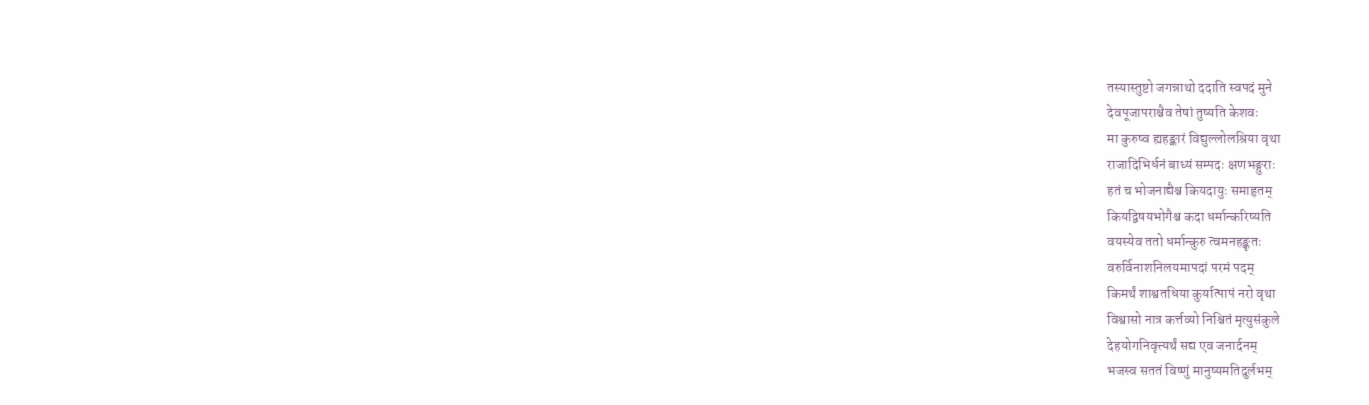तस्यास्तुष्टो जगन्नाथो ददाति स्वपदं मुने
देवपूजापराश्चैव तेषां तुष्यति केशवः
मा कुरुष्व ह्यहङ्कारं विद्युल्लोलश्रिया वृथा
राजादिभिर्धनं बाध्यं सम्पदः क्षणभङ्गुराः
हतं च भोजनाद्यैश्च कियदायुः समाहृतम्
कियद्विषयभोगैश्च कदा धर्मान्करिष्यति
वयस्येव ततो धर्मान्कुरु त्वमनहङ्कृतः
वरुर्विनाशनिलयमापदां परमं पदम्
किमर्थं शाश्वतधिया कुर्यात्पापं नरो वृथा
विश्वासो नात्र कर्त्तव्यो निश्चितं मृत्युसंकुले
देहयोगनिवृत्त्यर्थं सद्य एव जनार्दनम्
भजस्व सततं विष्णुं मानुष्यमतिदुर्लभम्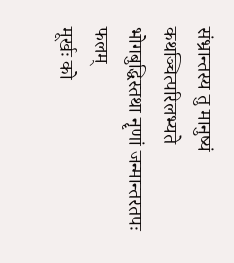संभ्रान्तस्य तु मानुष्यं कथञ्चित्परिलभ्यते
भोगबुद्धिस्तथा नॄणां जन्मान्तरतपः फलम्
मूर्खः को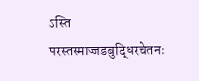ऽस्ति परस्तस्माज्जडबुद्धिरचेतनः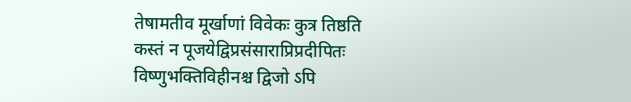तेषामतीव मूर्खाणां विवेकः कुत्र तिष्ठति
कस्तं न पूजयेद्विप्रसंसाराप्रिप्रदीपितः
विष्णुभक्तिविहीनश्च द्विजो ऽपि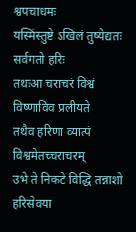श्वपचाधमः
यस्मिंस्तुष्टे ऽखिलं तुष्येद्यतः सर्वगतो हरिः
तथःआ चराचरं विश्वं विष्णाविव प्रलीयते
तथैव हरिणा व्यात्पं विश्वमेतच्चराचरम्
उभे ते निकटे विद्धि तन्नाशो हरिसेवया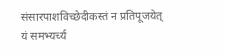संसारपाशविच्छेदीकस्तं न प्रतिपूजयेत्
यं समभ्यर्च्य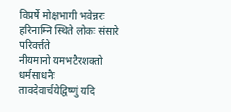विप्रर्षे मोक्षभागी भवेन्नरः
हरिनाम्नि स्थिते लोकः संसारे परिवर्त्तते
नीयमानो यमभटैरशक्तो धर्मसाधनैः
तावदेवार्चयेद्विष्णुं यदि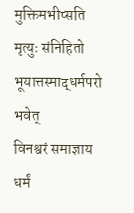मुक्तिमभीप्सति
मृत्युः संनिहितो भूयात्तस्माद्धर्मपरो भवेत्
विनश्वरं समाज्ञाय धर्मं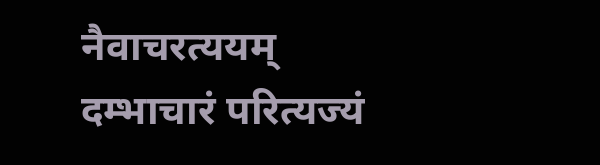नैवाचरत्ययम्
दम्भाचारं परित्यज्यं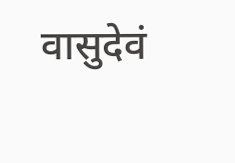वासुदेवं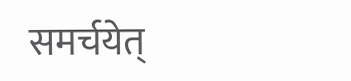समर्चयेत्